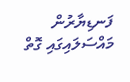ފަނޑިޔާރުން މައްސަލައިގައި ގޮތް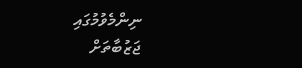ނިންމެވުމުގައި ޖަޒުބާތަށް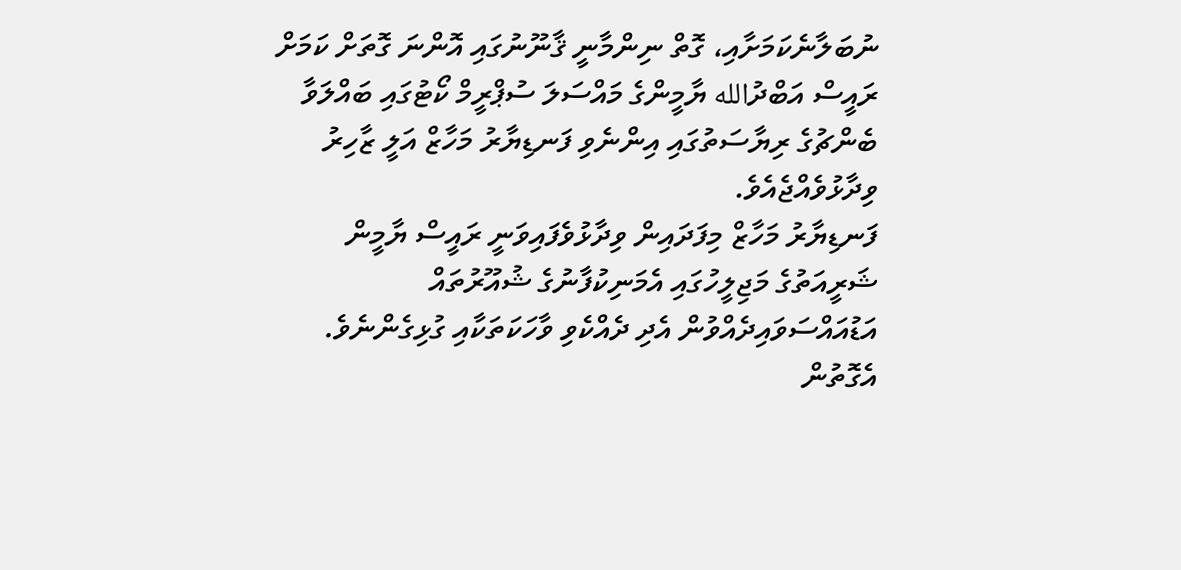ނުބަލާނެކަމަށާއި، ގޮތް ނިންމާނީ ޤާނޫނުގައި އޮންނަ ގޮތަށް ކަމަށް ރައީސް އަބްދުالله ޔާމީންގެ މައްސަލަ ސުޕްރީމް ކޯޓުގައި ބައްލަވާ ބެންޗުގެ ރިޔާސަތުގައި އިންނެވި ފަނޑިޔާރު މަހާޒް އަލީ ޒާހިރު ވިދާޅުވެއްޖެއެވެ.
ފަނޑިޔާރު މަހާޒް މިފަދައިން ވިދާޅުވެފައިވަނީ ރައީސް ޔާމީން ޝަރީއަތުގެ މަޖިލީހުގައި އެމަނިކުފާނުގެ ޝުއޫރުތައް އަޑުއައްސަވައިދެއްވުން އެދި ދެއްކެވި ވާހަކަތަކާއި ގުޅިގެންނެވެ.
އެގޮތުން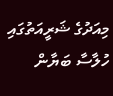މިއަދުގެ ޝަރީއަތުގައި ހުލާސާ ބަޔާން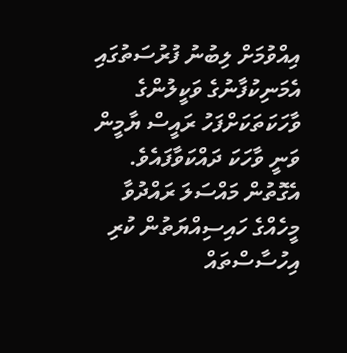އިއްވުމަށް ލިބުނު ފުރުސަތުގައި އެމަނިކުފާނުގެ ވަކީލުންގެ ވާހަކަތަކަށްފަހު ރައީސް ޔާމީން ވަނީ ވާހަކަ ދައްކަވާފައެވެ. އެގޮތުން މައްސަލަ ރައްދުވާ މީހެއްގެ ހައިސިއްޔަތުން ކުރި އިހުސާސްތައް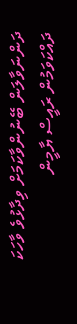ދަންނަވާލަން ބޭނުންވާކަމަށް ވިދާޅުވެ ވާހަކަ ދައްކަވަމުން ރައީސް ޔާމީން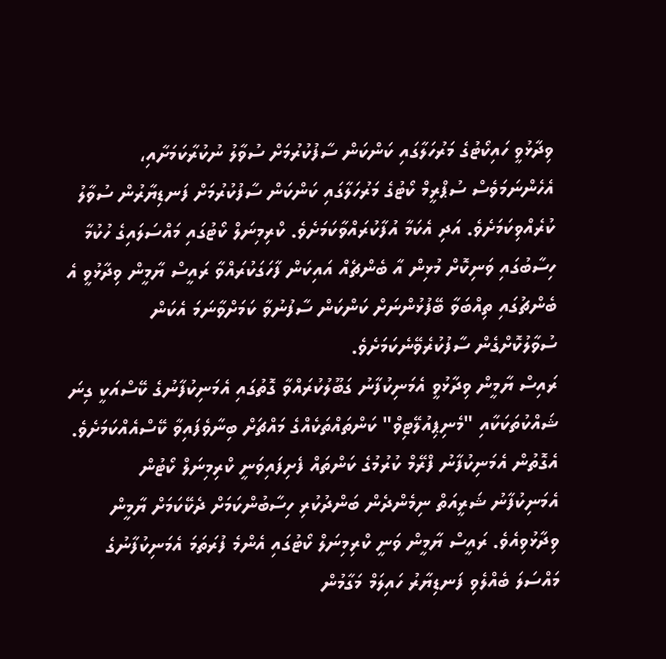ވިދާޅުވީ ހައިކޯޓުގެ މަރުހަލާގައި ކަންކަން ސާފުކުރުމަށް ސުވާލު ނުކުރާކަމަށާއި، އެހެންނަމަވެސް ސުޕްރީމް ކޯޓުގެ މަރުހަލާގައި ކަންކަން ސާފުކުރުމަށް ފަނޑިޔާރުން ސުވާލު ކުރެއްވިކަމަށެވެ. އަދި އެކަމާ އުފާކުރައްވާކަމަށެވެ. ކްރިމިނަލް ކޯޓުގައި މައްސަލައިގެ ހުކުމާ ހިސާބުގައި ވަނިކޮށް މުޅިން އާ ބެންޗެއް އައިކަން ފާހަގަކުރައްވާ ރައީސް ޔާމީން ވިދާޅުވީ އެ ބެންޗުގައި ތިއްބަވާ ބޭފުޅުންނަށް ކަންކަން ސާފުނުވާ ކަމަށްވާނަމަ އެކަން ސުވާލުކޮށްގެން ސާފުކުރެވޭނެކަމަށެވެ.
ރައިސް ޔާމީން ވިދާޅުވީ އެމަނިކުފާނު ގަބޫލުކުރައްވާ ގޮތުގައި އެމަނިކުފާނުގެ ކޭސްއަކީ ގިނަ ޝައްކުތަކަކާއި "މެނިޕިއުލޭޓިވް" ކަންތައްތަކެއްގެ މައްޗަށް ބިނާވެފައިވާ ކޭސްއެއްކަމަށެވެ. އެގޮތުން އެމަނިކުފާނު ފްރޭމް ކުރުމުގެ ކަންތައް ފެށިފައިވަނީ ކްރިމިނަލް ކޯޓުން އެމަނިކުފާނު ޝަރީއަތް ނިމެންދެން ބަންދުކުރި ހިސާބުންކަމަށް ދެކޭކަމަށް ޔާމީން ވިދާޅުވިއެވެ. ރައީސް ޔާމީން ވަނީ ކްރިމިނަލް ކޯޓުގައި އެންމެ ފުރަތަމަ އެމަނިކުފާނުގެ މައްސަލަ ބެއްލެވި ފަނޑިޔާރު ހައިލަމް މަގާމުން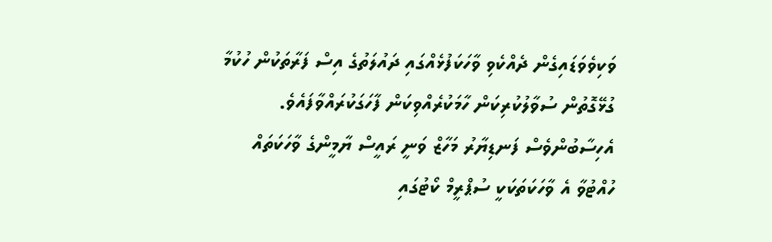ވަކިވެވަޑައިގެން ދެއްކެވި ވާހަކަފުޅެއްގައި ދައުލަތުގެ އިސް ފަރާތަކުން ހުކުމާ ގުޅޭގޮތުން ސުވާލުކުރިކަން ހާމަކުރެއްވިކަން ފާހަގަކުރައްވާފައެވެ. އެހިސާބުންވެސް ފަނޑިޔާރު މަހާޒް ވަނީ ރައީސް ޔާމީންގެ ވާހަކަތައް ހުއްޓުވާ އެ ވާހަކަތަކަކީ ސުޕްރީމް ކޯޓުގައި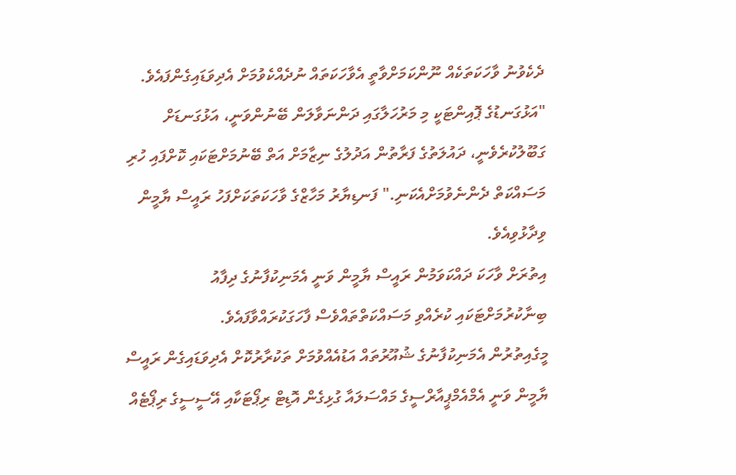ދެކެވުނު ވާހަކަތަކެއް ނޫންކަމަށްވާތީ އެވާހަކަތައް ނުދެއްކެވުމަށް އެދިވަޑައިގެންފައެވެ.
"އަޅުގަނޑުގެ ޕޮއިންޓަކީ މި މަރުހަލާގައި ދަންނަވާލަން ބޭނުންވަނީ، އަޅުގަނޑަށް ގަބޫލުކުރެވެނީ، ދައުލަތުގެ ފަރާތުން އަދުލުގެ ނިޒާމަށް އަތް ބޭނުމަށްޓަކައި ކޮށްފައި ހުރި މަސައްކަތް ދެންނެވުމަށްއެކަނި." ފަނޑިޔާރު މަހާޒްގެ ވާހަކަތަކަށްފަހު ރައީސް ޔާމީން ވިދާޅުވިއެވެ.
އިތުރަށް ވާހަކަ ދައްކަވަމުން ރައީސް ޔާމީން ވަނީ އެމަނިކުފާނުގެ ދިފާއު ބިނާކުރުމަށްޓަކައި ކުރެއްވި މަސައްކަތްތައްވެސް ފާހަގަކުރައްވާފައެވެ.
މީގެއިތުރުން އެމަނިކުފާނުގެ ޝުއޫރުތައް އަޑުއެއްވުމަށް ތަކުރާރުކޮށް އެދިވަޑައިގެން ރައީސް ޔާމީން ވަނީ އެމްއެމްޕީއާރްސީގެ މައްސަލައާ ގުޅިގެން އޮޑިޓް ރިޕޯޓަކާއި އޭސީސީގެ ރިޕޯޓެއް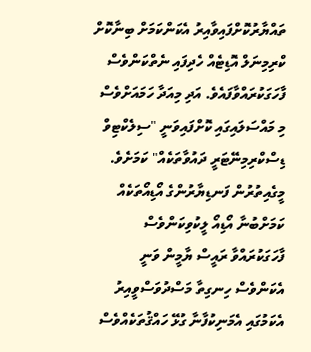ތައްޔާރުކޮށްފައިވާއިރު އެކަންކަމަށް ބިނާކޮށް ކްރިމިނަލް އޮޑިޓެއް ހެދިފައި ނެތްކަންވެސް ފާހަގަކުރައްވާފައެވެ. އަދި މިއަދާ ހަމައަށްވެސް މި މައްސަލައިގައި ކޮށްފައިވަނީ "ސިލެކްޓިވް ޑިސްކްރިމިނޭޓަރީ ދައުވާތަކެއް" ކަމަށެވެ.
މީގެއިތުރުން ފަނޑިޔާރުންގެ އޯޑިއޯތަކެއް ކަމަށްބުނާ އޯޑިއޯ ލީކުވިކަންވެސް ފާހަގަކުރައްވާ ރައީސް ޔާމީން ވަނީ އެކަންވެސް ހިނގިތާ މަސްދުވަސްވީއިރު އެކަމުގައި އެމަނިކުފާނާ ގުޅޭ ހައްޤުތަކެއްވެސް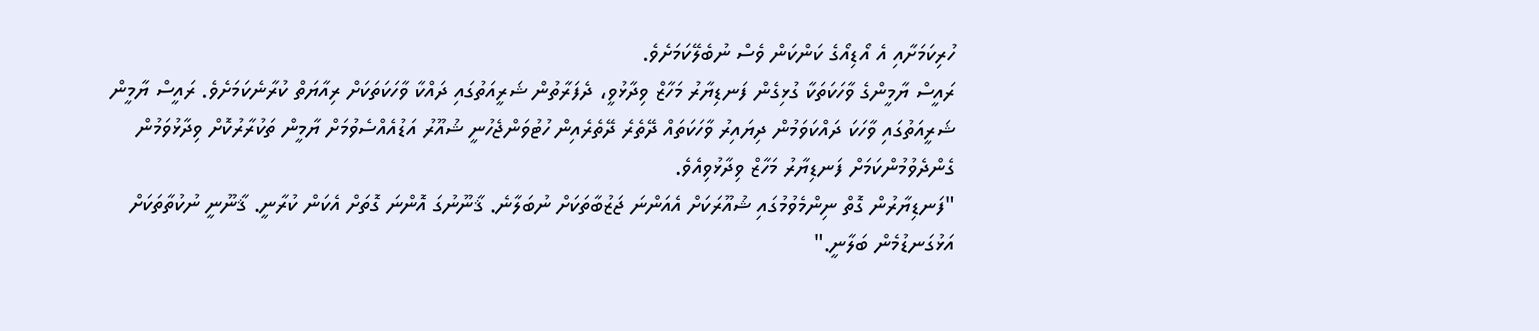ހުރިކަމަށާއި އެ އޯޑިއޯގެ ކަންކަން ވެސް ނުބެލޭކަމަށެވެ.
ރައީސް ޔާމީންގެ ވާހަކަތަކާ ގުޅިގެން ފަނޑިޔާރު މަހާޒް ވިދާޅުވީ، ދެފަރާތުން ޝަރީއަތުގައި ދައްކާ ވާހަކަތަކަށް ރިއާޔަތް ކުރާނެކަމަށެވެ. ރައީސް ޔާމީން ޝަރީއަތުގައި ވާހަކަ ދައްކަވަމުން ދިޔައިރު ވާހަކަތައް ދޭތެރެ ދޭތެރެއިން ހުޓުވަންޖެހުނީ ޝުއޫރު އަޑުއެއްސެވުމަށް ޔާމީން ތަކުރާރުކޮށް ވިދާޅުވަމުން ގެންދެވުމުންކަމަށް ފަނޑިޔާރު މަހާޒް ވިދާޅުވިއެވެ.
"ފަނޑިޔާރުން ގޮތް ނިންމެވުމުގައި ޝުއޫރަކަށް އެއަންނަ ޖަޒުބާތަކަށް ނުބަލާނެ. ޤާނޫނުގަ އޮންނަ ގޮތަށް އެކަން ކުރާނީ. ޤާނޫނީ ނުކުތާތަކަށް އަޅުގަނޑުމެން ބަލާނީ."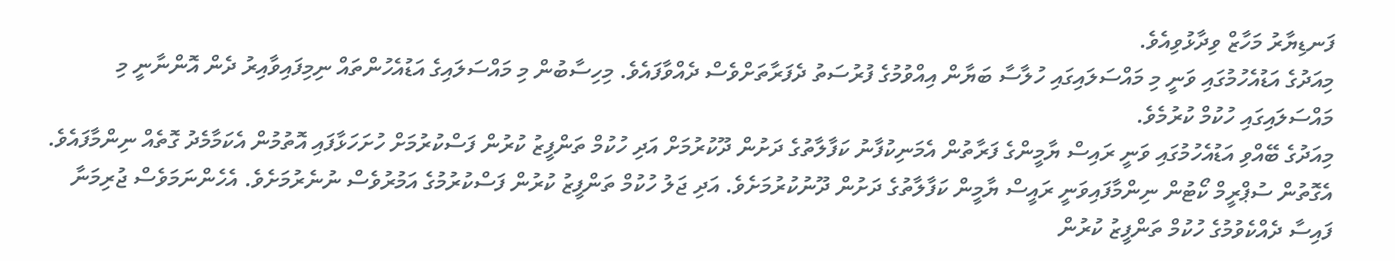ފަނޑިޔާރު މަހާޒް ވިދާޅުވިއެވެ.
މިއަދުގެ އަޑުއެހުމުގައި ވަނީ މި މައްސަލައިގައި ހުލާސާ ބަޔާން އިއްވުމުގެ ފުރުސަތު ދެފަރާތަށްވެސް ދެއްވާފައެވެ. މިހިސާބުން މި މައްސަލައިގެ އަޑުއެހުންތައް ނިމިފައިވާއިރު ދެން އޮންނާނީ މި މައްސަލައިގައި ހުކުމް ކުރުމެވެ.
މިއަދުގެ ބޭއްވި އަޑުއެހުމުގައި ވަނީ ރައިސް ޔާމީންގެ ފަރާތުން އެމަނިކުފާނު ކަފާލާތުގެ ދަށުން ދޫކުރުމަށް އަދި ހުކުމް ތަންފީޒު ކުރުން ފަސްކުރުމަށް ހުށަހަޅާފައި އޮތުމުން އެކަމާމެދު ގޮތެއް ނިންމާފައެވެ. އެގޮތުން ސުޕްރީމް ކޯޓުން ނިންމާފައިވަނީ ރައީސް ޔާމީން ކަފާލާތުގެ ދަށުން ދޫނުކުރުމަށެވެ. އަދި ޖަލު ހުކުމް ތަންފީޒު ކުރުން ފަސްކުރުމުގެ އަމުރުވެސް ނުނެރުމަށެވެ. އެހެންނަމަވެސް ޖުރިމަނާ ފައިސާ ދެއްކެވުމުގެ ހުކުމް ތަންފީޒު ކުރުން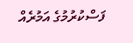ފަސްކުރުމުގެ އަމުރެއް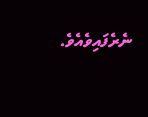ނެރެފައިވެއެވެ.